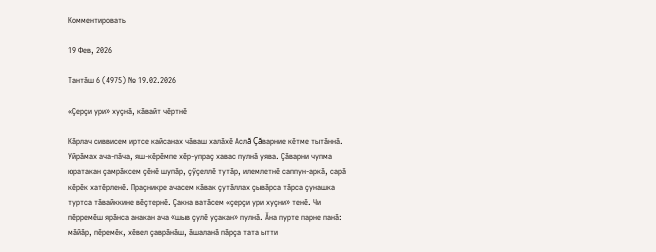Комментировать

19 Фев, 2026

Тантăш 6 (4975) № 19.02.2026

«Çерçи ури» хуçнă, кăвайт чĕртнĕ

Кăрлач сиввисем иртсе кайсанах чăваш халăхĕ Аслă Çăварние кĕтме тытăннă. Уйрăмах ача-пăча, яш-кĕрĕмпе хĕр-упраç хавас пулнă уява. Çăварни чупма юратакан çамрăксем çĕнĕ шупăр, çӳçеллĕ тутăр, илемлетнĕ саппун-аркă, сарă кĕрĕк хатĕрленĕ. Праçникре ачасем кăвак çутăллах çывăрса тăрса çунашка туртса тăвайккине вĕçтернĕ. Çакна ватăсем «çерçи ури хуçни» тенĕ. Чи пĕрремĕш ярăнса анакан ача «шыв çулĕ уçакан» пулнă. Ăна пурте парне панă: мăйăр, пĕремĕк, хĕвел çаврăнăш, ăшаланă пăрçа тата ытти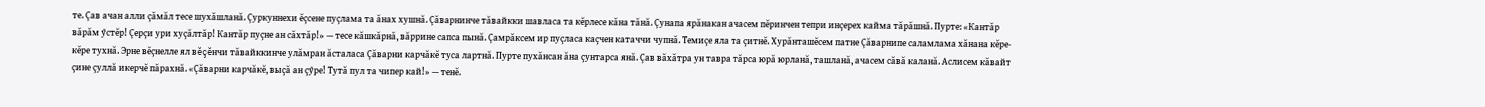те. Çав ачан алли çăмăл тесе шухăшланă. Çуркуннехи ĕçсене пуçлама та ăнах хушнă. Çăварнинче тăвайкки шавласа та кĕрлесе кăна тăнă. Çунапа ярăнакан ачасем пĕринчен тепри инçерех кайма тăрăшнă. Пурте: «Кантăр вăрăм ӳстĕр! Çерçи ури хуçăлтăр! Кантăр пуçне ан сăхтăр!» — тесе кăшкăрнă, вăррине сапса пынă. Çамрăксем ир пуçласа каçчен катаччи чупнă. Темиçе яла та çитнĕ. Хурăнташĕсем патне Çăварнипе саламлама хăнана кĕре-кĕре тухнă. Эрне вĕçнелле ял вĕçĕнчи тăвайккинче улăмран ăсталаса Çăварни карчăкĕ туса лартнă. Пурте пухăнсан ăна çунтарса янă. Çав вăхăтра ун тавра тăрса юрă юрланă, ташланă, ачасем сăвă каланă. Аслисем кăвайт çине çуллă икерчĕ пăрахнă. «Çăварни карчăкĕ, выçă ан çӳре! Тутă пул та чипер кай!» — тенĕ.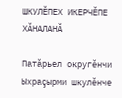ШКУЛĔПЕХ ИКЕРЧĔПЕ ХĂНАЛАНĂ

Патăрьел округĕнчи Ыхраçырми шкулĕнче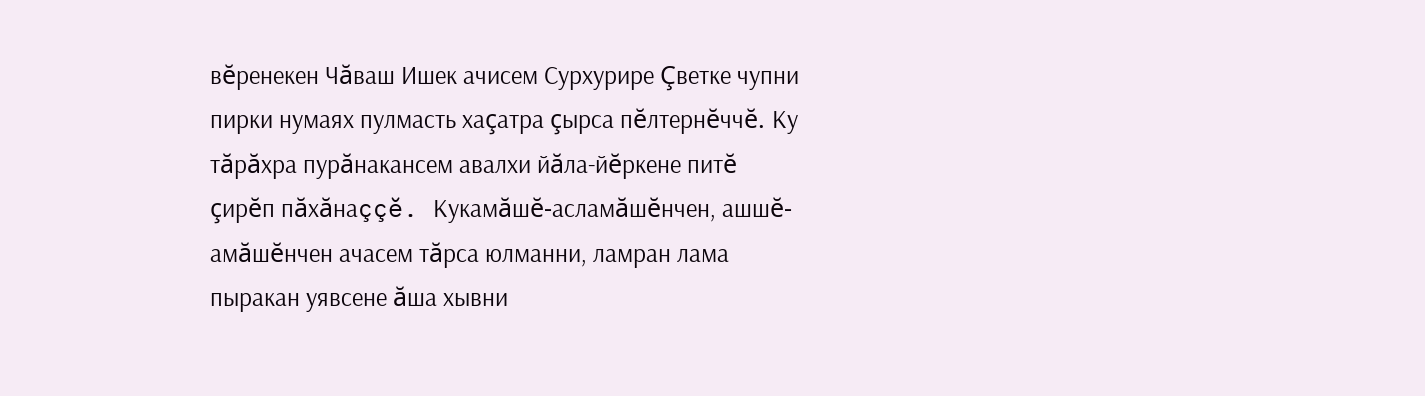вĕренекен Чăваш Ишек ачисем Сурхурире Çветке чупни пирки нумаях пулмасть хаçатра çырса пĕлтернĕччĕ. Ку тăрăхра пурăнакансем авалхи йăла-йĕркене питĕ çирĕп пăхăнаççĕ. Кукамăшĕ-асламăшĕнчен, ашшĕ-амăшĕнчен ачасем тăрса юлманни, ламран лама пыракан уявсене ăша хывни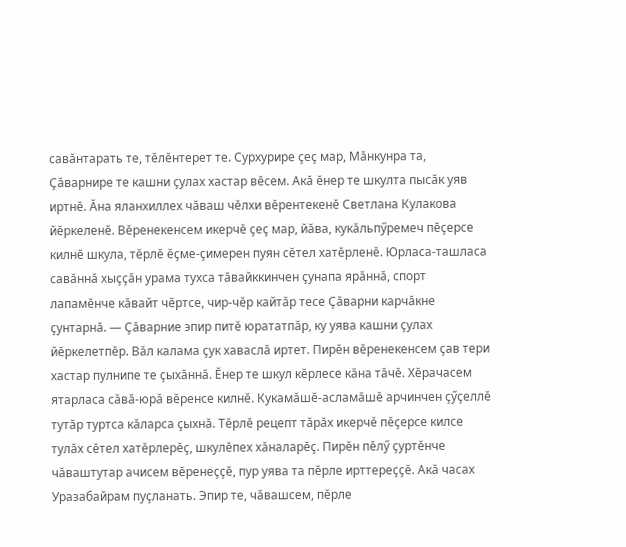савăнтарать те, тĕлĕнтерет те. Сурхурире çеç мар, Мăнкунра та, Çăварнире те кашни çулах хастар вĕсем. Акă ĕнер те шкулта пысăк уяв иртнĕ. Ăна яланхиллех чăваш чĕлхи вĕрентекенĕ Светлана Кулакова йĕркеленĕ. Вĕренекенсем икерчĕ çеç мар, йăва, кукăльпӳремеч пĕçерсе килнĕ шкула, тĕрлĕ ĕçме-çимерен пуян сĕтел хатĕрленĕ. Юрласа-ташласа савăннă хыççăн урама тухса тăвайккинчен çунапа ярăннă, спорт лапамĕнче кăвайт чĕртсе, чир-чĕр кайтăр тесе Çăварни карчăкне çунтарнă. — Çăварние эпир питĕ юрататпăр, ку уява кашни çулах йĕркелетпĕр. Вăл калама çук хаваслă иртет. Пирĕн вĕренекенсем çав тери хастар пулнипе те çыхăннă. Ĕнер те шкул кĕрлесе кăна тăчĕ. Хĕрачасем ятарласа сăвă-юрă вĕренсе килнĕ. Кукамăшĕ-асламăшĕ арчинчен çӳçеллĕ тутăр туртса кăларса çыхнă. Тĕрлĕ рецепт тăрăх икерчĕ пĕçерсе килсе тулăх сĕтел хатĕрлерĕç, шкулĕпех хăналарĕç. Пирĕн пĕлӳ çуртĕнче чăваштутар ачисем вĕренеççĕ, пур уява та пĕрле ирттереççĕ. Акă часах Уразабайрам пуçланать. Эпир те, чăвашсем, пĕрле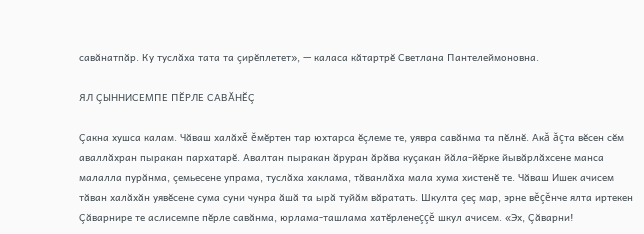савăнатпăр. Ку туслăха тата та çирĕплетет», — каласа кăтартрĕ Светлана Пантелеймоновна.

ЯЛ ÇЫННИСЕМПЕ ПĔРЛЕ САВĂНĔÇ

Çакна хушса калам. Чăваш халăхĕ ĕмĕртен тар юхтарса ĕçлеме те, уявра савăнма та пĕлнĕ. Акă ăçта вĕсен сĕм аваллăхран пыракан пархатарĕ. Авалтан пыракан ăруран ăрăва куçакан йăла-йĕрке йывăрлăхсене манса малалла пурăнма, çемьесене упрама, туслăха хаклама, тăванлăха мала хума хистенĕ те. Чăваш Ишек ачисем тăван халăхăн уявĕсене сума суни чунра ăшă та ырă туйăм вăратать. Шкулта çеç мар, эрне вĕçĕнче ялта иртекен Çăварнире те аслисемпе пĕрле савăнма, юрлама-ташлама хатĕрленеççĕ шкул ачисем. «Эх, Çăварни!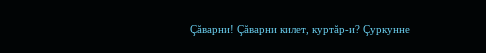Çăварни! Çăварни килет, куртăр-и? Çуркунне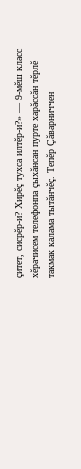çитет, сисрĕр-и? Хирĕç тухса илтĕр-и?» — 9-мĕш класс хĕрачисем телефонпа çыхăнсан пурте харăссăн тĕрлĕ такмак калама тытăнчĕç. Тепĕр Çăварниччен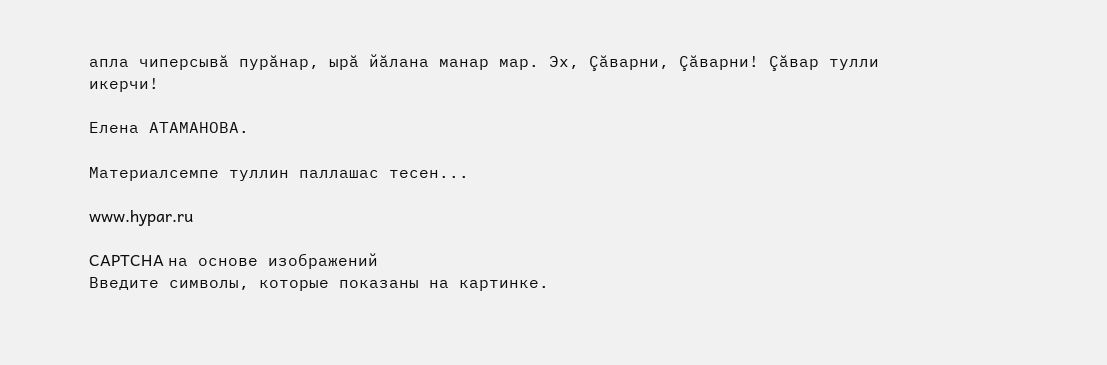апла чиперсывă пурăнар, ырă йăлана манар мар. Эх, Çăварни, Çăварни! Çăвар тулли икерчи!

Елена АТАМАНОВА.

Материалсемпе туллин паллашас тесен...

www.hypar.ru

CAPTCHA на основе изображений
Введите символы, которые показаны на картинке.